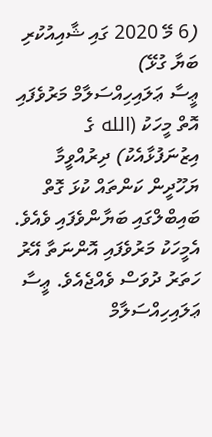(6 މޭ 2020 ގައި ޝާއިއުކުރި ބަޔާ ގުޅޭ)
ޢީސާ ޢަލައިހިއްސަލާމް މަރުވެފައި އޮތް މީހަކު (الله ގެ އިޒުނަފުޅާއެކު) ދިރުއްވީމާ ޔަހޫދީން ކަންތައް ކުޅަ ގޮތް ބައިބްލްގައި ބަޔާންވެފައި ވެއެވެ. އެމީހަކު މަރުވެފައި އޮންނަތާ އޭރު ހަތަރު ދުވަސް ވެއްޖެއެވެ. ޢީސާ ޢަލައިހިއްސަލާމް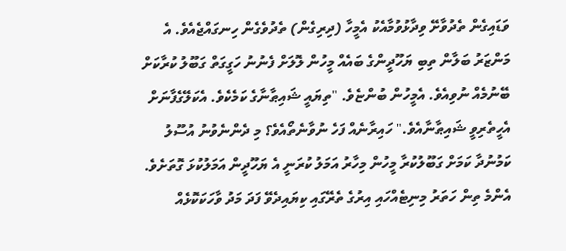ވަޑައިގެން ތެދުވާށޭ ވިދާޅުވުމާއެކު އެމީހާ (ދިރިގެން) ތެދުވެގެން ހިނގައްޖެއެވެ. އެ މަންޒަރު ބަލާން ތިބި ޔަހޫދީންގެ ބައެއް މީހުން ލޮލަށް ފެނުނު ހަގީގަތް ގަބޫލު ކުރާކަށް ބޭނުމެއް ނުވިއެވެ. އެމީހުން ބުންޏެވެ. "ތިޔައީ ޝައިޠާނާގެ ކަމެކެވެ. އެކަލޭގެފާނަށް އެހީތެރިވީ ޝައިޠާނާއެވެ." ހައިރާނެއް ފަހެ ނުވާނެތޯއެވެ؟ މި ދެންނެވުނު އުސޫލު ކަމުނުދާ ކަމަށް ގަބޫލުކުރާ މީހުން މިހާރު އަމަލު ކުރަނީ އެ ޔަހޫދީން އަމަލުކުޅަ ގޮތަށެވެ. އެންމެ ތިން ހަތަރު މިނިޓެއްހައި އިރުގެ ތެރޭގައި ކިޔައިދެވޭ ފަދަ މަދު ވާހަކަކޮޅެއް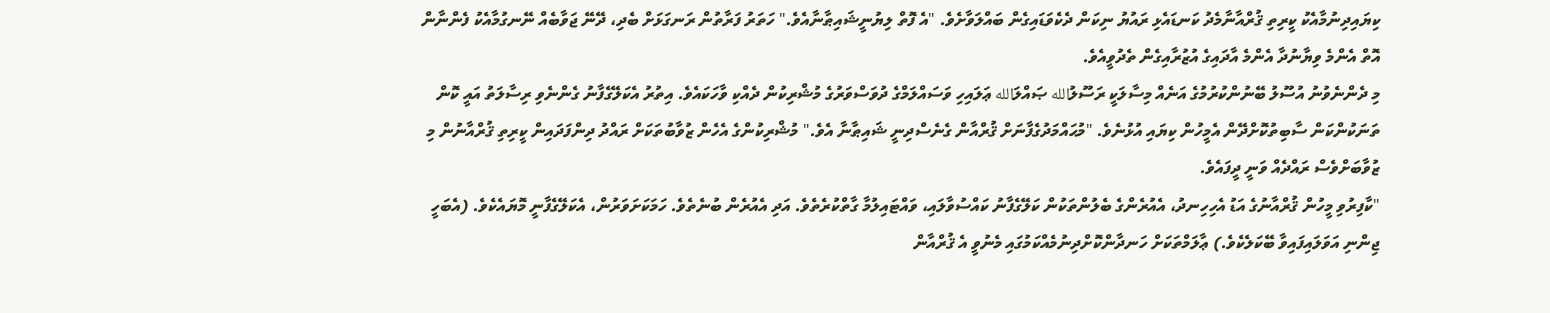ކިޔައިދިނުމާއެކު ކީރިތި ޤުރްއާނާމެދު ކަނޑައެޅި ރައުޔު ނިކަން ދެކެވަޑައިގެން ބައްލަވާށެވެ. "އެ ފޮތް ލިޔުނީޝައިޠާނާއެވެ." ހަތަރު ފަރާތުން ރަނގަޅަށް ބެދި، ދޭނޭ ޖަވާބެއް ނޭނގުމާއެކު ފެންނާން އޮތް އެންމެ ވިޔާނުދާ އެންމެ އާދައިގެ އުޒުރާއިގެން ތެދުވީއެވެ.
މި ދެންނެވުނު އުސޫލު ބޭނުންކުރުމުގެ އަނެއް މިސާލަކީ ރަސޫލުالله ޞައްލަالله ޢަލައިހި ވަސައްލަމްގެ ދުވަސްވަރުގެ މުޝްރިކުން ދެއްކި ވާހަކައެވެ. އިތުރު އެކަލޭގެފާނު ގެންނެވި ރިސާލަތު އައީ ކޮން ތަނަކުންކަން ސާބިތުކޮށްދޭން އެމީހުން ކިޔައި އުޅުނެވެ. "މުޙައްމަދުގެފާނަށް ޤުރްއާން ގެނެސްދިނީ ޝައިޠާނާ އެވެ." މުޝްރިކުންގެ އެހެން ޒުވާބުތަކަށް ރައްދު ދިންފަދައިން ކީރިތި ޤުރްއާނުން މި ޒުވާބަށްވެސް ރައްދެއް ވަނީ ދީފައެވެ.
"ކާފިރުވި މީހުން ޤުރްއާނުގެ އަޑު އެހިހިނދު، އެއުރެންގެ ބެލުންތަކުން ކަލޭގެފާނު ކައްސުވާލައި، ވައްޓައިލުމާ ގާތްކުރެތެވެ. އަދި އެއުރެން ބުނެތެވެ. ހަމަކަށަވަރުން، އެކަލޭގެފާނީ މޮޔައެކެވެ. (އެބަހީ ޖިންނި އަވަލައިފައިވާ ބޭކަލެކެވެ.) ޢާލަމްތަކަށް ހަނދާންކޮށްދިނުމެއްކަމުގައި މެނުވީ އެ ޤުރްއާން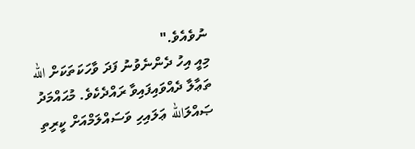ނުވެއެވެ."
މިއީ އިހު ދެންނެވުނު ފަދަ ވާހަކަތަކަށް الله ތަޢާލާ ދެއްވައިފައިވާ ރައްދެކެވެ. މުޙައްމަދު ޞައްލަالله ޢަލައިހި ވަސައްލަމްއަށް ކީރިތި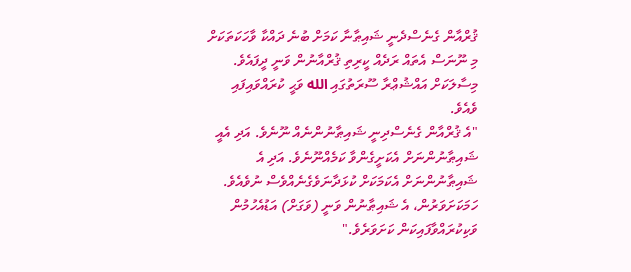ޤުރްއާން ގެނެސްދެނީ ޝައިޠާނާ ކަމަށް ބުނެ ދައްކާ ވާހަކަތަކަށް މި ނޫނަސް އެތައް ރަދެއް ކީރިތި ޤުރްއާނުން ވަނީ ދީފައެވެ.
މިސާލަކަށް އައްޝުޢްރާ ސޫރަތުގައި الله ވަޙީ ކުރައްވައިފައި ވެއެވެ.
"އެ ޤުރްއާން ގެނެސްދިނީ ޝައިޠާނުންނެއް ނޫނެވެ. އަދި އެއީ ޝައިޠާނުންނަށް އެކަށީގެންވާ ކަމެއްނޫނެވެ. އަދި އެ ޝައިޠާނުންނަށް އެކަމަކަށް ކުޅަދާނަވެގެނެއްވެސް ނުވެއެވެ. ހަމަކަށަވަރުން، އެ ޝައިޠާނުން ވަނީ (ވަގަށް) އަޑުއެހުމުން ވަކިކުރައްވާފައިކަން ކަށަވަރެވެ."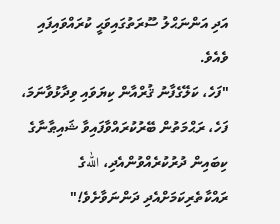އަދި އަންނަޙްލު ސޫރަތުގައިވަޙީ ކުރައްވައިފައި ވެއެވެ.
"ފަހެ، ކަލޭގެފާނު ޤުރްއާން ކިޔަވައި ވިދާޅުވާނަމަ، ފަހެ، ރަޙްމަތުން ބޭރުކުރައްވާފައިވާ ޝައިޠާނާގެ ކިބައިން ދުރުކުރެއްވުންއެދި، اللهގެ ރައްކާތެރިކަމަށްއެދި ދަންނަވާށެވެ!"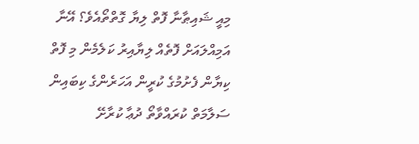މިއީ ޝައިޠާނާ ފޮތް ލިޔާ ގޮތްތޯއެވެ؟ އޭނާ އަމިއްލައަށް ފޮތެއް ލިޔާއިރު ކަލެމެން މި ފޮތް ކިޔާން ފެށުމުގެ ކުރީން އަހަރެންގެ ކިބައިން ސަލާމަތް ކުރައްވާތޯ ދުޢާ ކުރާށޭ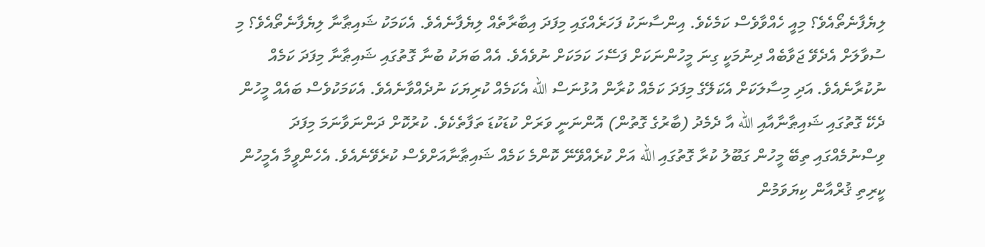ލިޔެފާނެތޯއެވެ؟ މިއީ ހެއްވާވެސް ކަމެކެވެ. އިންސާނަކު ފަހަރެއްގައި މިފަދަ އިބާރާތެއް ލިޔެފާނެއެވެ. އެކަމަކު ޝައިޠާނާ ލިޔެފާނެތޯއެވެ؟ މި ސުވާލަށް އެދެވޭ ޖަވާބެއް ދިނުމަކީ ގިނަ މީހުންނަކަށް ފަސޭހަ ކަމަކަށް ނުވެއެވެ. އެއް ބަޔަކު ބުނާ ގޮތުގައި ޝައިޠާނާ މިފަދަ ކަމެއް ނުކުރާނެއެވެ. އަދި މިސާލަކަށް އެކަލޭގެ މިފަދަ ކަމެއް ކުރާން އުޅުނަސް الله އެކަމެއް ކުރިޔަކަ ނުދެއްވާނެއެވެ. އެކަމަކުވެސް ބައެއް މީހުން ދެކޭ ގޮތުގައި ޝައިޠާނާއާއި الله އާ ދެމެދު (ބާރުގެ ގޮތުން) އޮންނަނީ ވަރަށް ކުޑަކުޑަ ތަފާތެކެވެ. ކުރުކޮށް ދަންނަވާނަމަ މިފަދަ ވިސްނުމެއްގައި ތިބޭ މީހުން ގަބޫލު ކުރާ ގޮތުގައި الله އަށް ކުރެއްވޭނޭ ކޮންމެ ކަމެއް ޝައިޠާނާއަށްވެސް ކުރެވޭނެއެވެ. އެހެންވީމާ އެމީހުން ކީރިތި ޤުރްއާން ކިޔަވަމުން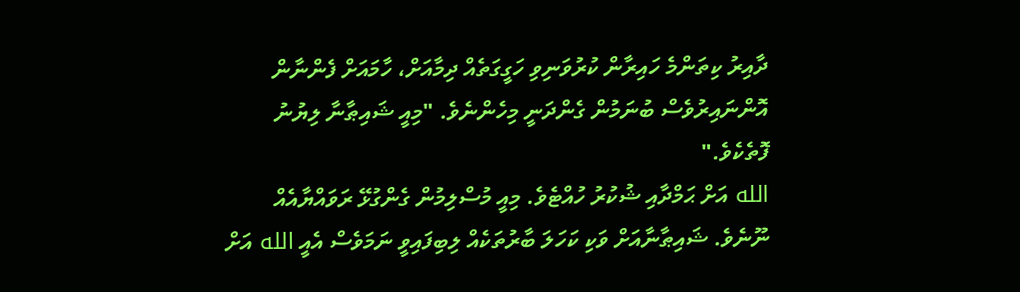ދާއިރު ކިތަންމެ ހައިރާން ކުރުވަނިވި ހަގީގަތެއް ދިމާއަށް، ހާމައަށް ފެންނާން އޮންނައިރުވެސް ބުނަމުން ގެންދަނީ މިހެންނެވެ. "މިއީ ޝައިޠާނާ ލިޔުނު ފޮތެކެވެ."
الله އަށް ޙަމްދާއި ޝުކުރު ހުއްޓެވެ. މިއީ މުސްލިމުން ގެންގުޅޭ ރަވައްޔާއެއް ނޫނެވެ. ޝައިޠާނާއަށް ވަކި ކަހަލަ ބާރުތަކެއް ލިބިފައިވީ ނަމަވެސް އެއީ الله އަށް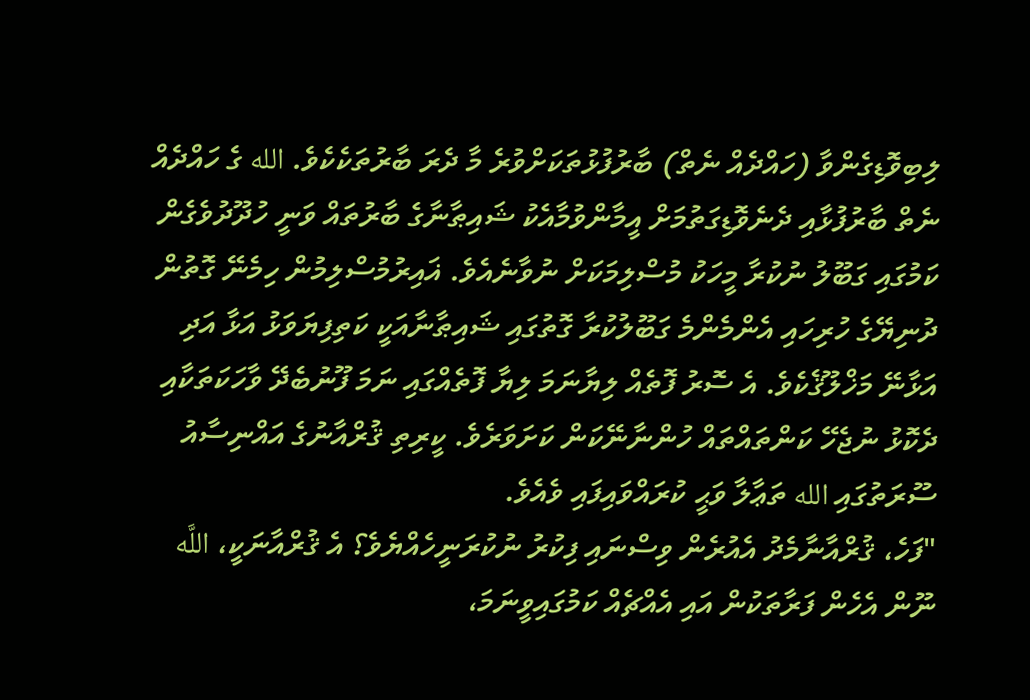ލިބިވޮޑިގެންވާ (ހައްދެއް ނެތް) ބާރުފުޅުތަކަށްވުރެ މާ ދެރަ ބާރުތަކެކެވެ. الله ގެ ހައްދެއް ނެތް ބާރުފުޅާއި ދެނެވޮޑިގަތުމަށް އީމާންވުމާއެކު ޝައިޠާނާގެ ބާރުތައް ވަނީ ހުދޫދުވެގެން ކަމުގައި ގަބޫލު ނުކުރާ މީހަކު މުސްލިމަކަށް ނުވާނެއެވެ. ޣައިރުމުސްލިމުން ހިމެނޭ ގޮތުން ދުނިޔޭގެ ހުރިހައި އެންމެންމެ ގަބޫލުކުރާ ގޮތުގައި ޝައިޠާނާއަކީ ކަތިފިޔަވަޅު އަޅާ އަދި އަޅާނޭ މަޚްލޫޤެކެވެ. އެ ސޮރު ފޮތެއް ލިޔާނަމަ ލިޔާ ފޮތެއްގައި ނަމަ ފޫނުބެދޭ ވާހަކަތަކާއި ދެކޮޅު ނުޖެހޭ ކަންތައްތައް ހުންނާނޭކަން ކަށަވަރެވެ. ކީރިތި ޤުރްއާނުގެ އައްނިސާއު ސޫރަތުގައި الله ތަޢާލާ ވަޙީ ކުރައްވައިފައި ވެއެވެ.
"ފަހެ، ޤުރްއާނާމެދު އެއުރެން ވިސްނައި ފިކުރު ނުކުރަނީހެއްޔެވެ؟ އެ ޤުރްއާނަކީ، اللَّه ނޫން އެހެން ފަރާތަކުން އައި އެއްޗެއް ކަމުގައިވީނަމަ،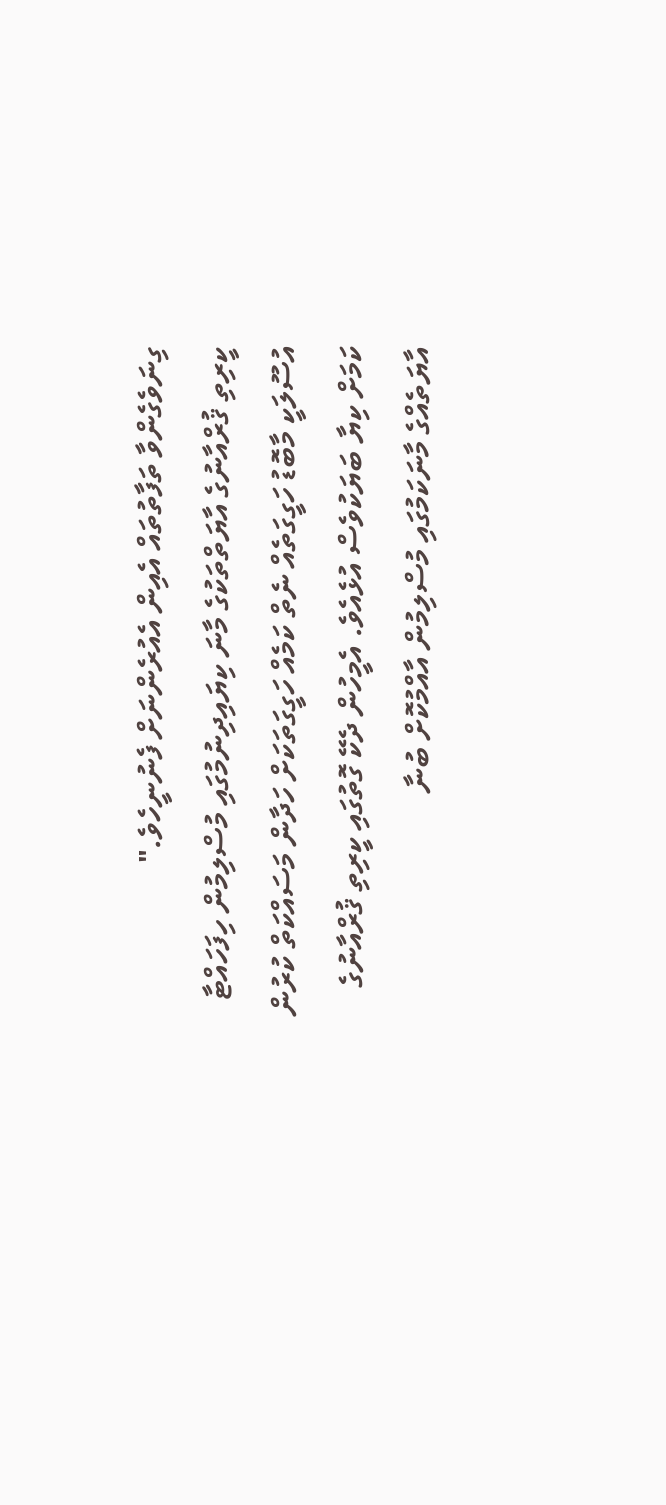ގިނަވެގެންވާ ތަފާތުތައް އެއިން އެއުރެންނަށް ފެނުނީހެވެ."
ކީރިތި ޤުރްއާނުގެ އާޔަތްތަކުގެ މާނަ ކިޔައިދިނުމުގައި މުސްލިމުން ހިފަހައްޓާ އުސޫލަކީ މާބޮޑު ހަގީގަތެއް ނެތް ކަމެއް ހަގީގަތަކަށް ހަދާން މަސައްކަތް ކުރުން ކަމަށް ކިޔާ ބަޔަކުވެސް އުޅެއެވެ. އެމީހުން ދެކޭ ގޮތުގައި ކީރިތި ޤުރްއާނުގެ އާޔަތެއްގެ މާނަކަމުގައި މުސްލިމުން އާއްމުކޮށް ބުނާ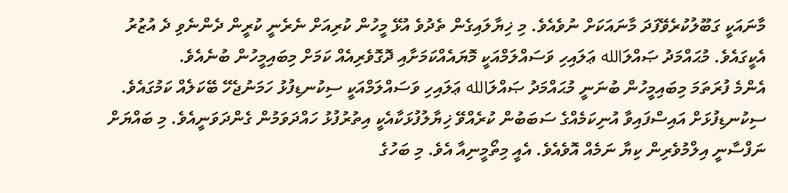މާނައަކީ ގަބޫލުކުރެވޭފަދަ މާނައަކަށް ނުވެއެވެ. މި ޚިޔާލައިގެން ތެދުވެ އުޅޭ މީހުން ކުރިއަށް ނެރެނީ ކުރީން ދެންނެވި ދެ އުޒުރު އެކީގައެވެ. މުޙައްމަދު ޞައްލަالله ޢަލައިހި ވަސައްލަމްއަކީ މޮޔައެއްކަމަށާއި ދޮގޮވެރިއެއް ކަމަށް މިބައިމީހުން ބުނެއެވެ.
އެންމެ ފުރަތަމަ މިބައިމީހުން ބުނަނީ މުޙައްމަދު ޞައްލަالله ޢަލައިހި ވަސައްލަމްއަކީ ސިކުނޑިފުޅު ހަމަނުޖެހޭ ބޭކަލެއް ކަމުގައެވެ. ސިކުނޑިފުޅަށް އައިސްފައިވާ އުނިކަމެއްގެ ސަބަބުން ކުރެއްވޭ ޚިޔާލުފުޅަކާއެކީ އިތުރުފުޅު ހައްދަވަމުން ގެންދަވަނީއެވެ. މި ބައްޔަށް ނަފްސާނީ އިލްމުވެރިން ކިޔާ ނަމެއް އޮވެއެވެ. އެއީ މިތޯމީނިއާ އެވެ. މި ބަހުގެ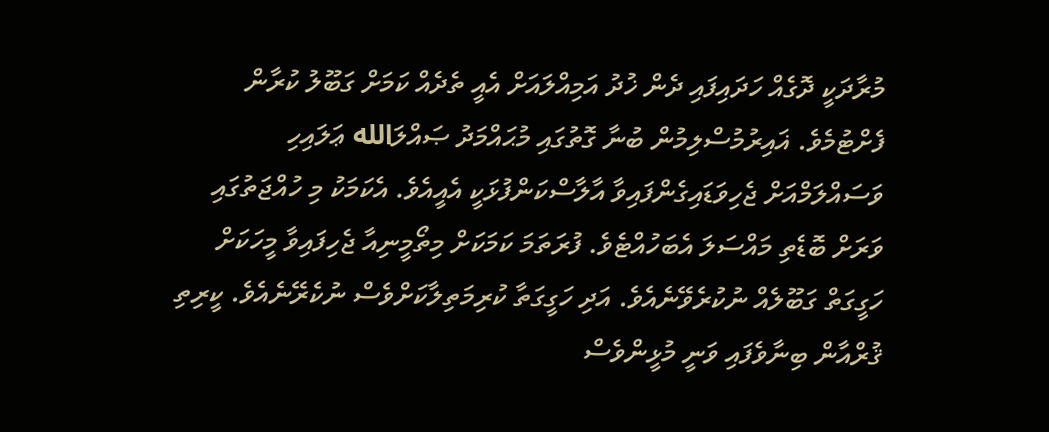މުރާދަކީ ދޮގެއް ހަދައިފައި ދެން ޚުދު އަމިއްލައަށް އެއީ ތެދެއް ކަމަށް ގަބޫލު ކުރާން ފެށްޓުމެވެ. ޣައިރުމުސްލިމުން ބުނާ ގޮތުގައި މުޙައްމަދު ޞައްލަالله ޢަލައިހި ވަސައްލަމްއަށް ޖެހިވަޑައިގެންފައިވާ އާލާސްކަންފުޅަކީ އެއީއެވެ. އެކަމަކު މި ހުއްޖަތުގައި ވަރަށް ބޮޑެތި މައްސަލަ އެބަހުއްޓެވެ. ފުރަތަމަ ކަމަކަށް މިތޯމީނިއާ ޖެހިފައިވާ މީހަކަށް ހަގީގަތް ގަބޫލެއް ނުކުރެވޭނެއެވެ. އަދި ހަގީގަތާ ކުރިމަތިލާކަށްވެސް ނުކެރޭނެއެވެ. ކީރިތި ޤުރްއާން ބިނާވެފައި ވަނީ މުޅީންވެސް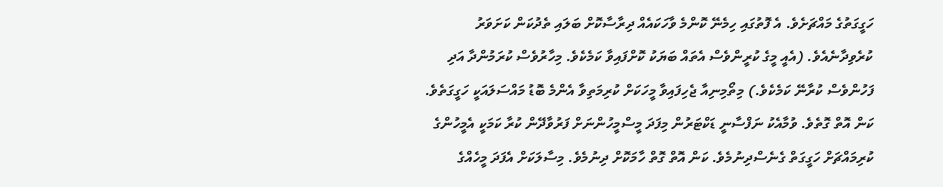ހަގީގަތުގެ މައްޗަށެވެ. އެ ފޮތުގައި ހިމެނޭ ކޮންމެ ވާހަކައެއް ދިރާސާކޮށް ބަލައި ތެދުކަން ކަށަވަރު ކުރެވިދާނެއެވެ. (އެއީ މީގެ ކުރީންވެސް އެތައް ބަޔަކު ކޮށްފައިވާ ކަމެކެވެ. މިހާރުވެސް ކުރަމުންދާ އަދި ފަހުންވެސް ކުރާނޭ ކަމެކެވެ.) މިތޯމިނިއާ ޖެހިފައިވާ މީހަކަށް ކުރިމަތިވާ އެންމެ ބޮޑު މައްސަލައަކީ ހަގީގަތެވެ. ކަން އޮތް ގޮތެވެ. ވުމާއެކު ނަފްސާނީ ޑަކްޓަރުން މިފަދަ މީސްމީހުންނަށް ފަރުވާދޭން ކުރާ ކަމަކީ އެމީހުންގެ ކުރިމައްޗަށް ހަގީގަތް ގެނެސްދިނުމެވެ. ކަން އޮތް ގޮތް ހާމަކޮށް ދިނުމެވެ. މިސާލަކަށް އެފަދަ މީހެއްގެ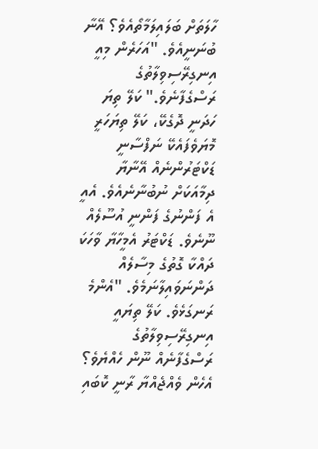ހާލަތަށް ބަލައިލަމާތޯއެވެ؟ އޭނާ ބުނަނީއެވެ. "އަހަރެން މިއީ އިނގިރޭސިވިލާތުގެ ރަސްގެފާނެވެ." ކަލޭ ތިޔަ ހަދަނީ ދޮގެކޭ، ކަލޭ ތިޔަހަރީ މޮޔަވެފައެކޭ ނަފްސާނީ ޑަކްޓަރުންނެއް އޭނާޔާ ދިމާއަކަށް ނުބުނާނެއެވެ. އެއީ އެ ފަންނުގެ ފަންނީ އުސޫލެއް ނޫނެވެ. ޑަކްޓަރު އެމީހާޔާ ވާހަކަ ދައްކާ ގޮތުގެ މިސާލެއް ދަންނަވައިލާނަމެވެ. "އެންމެ ރަނގަޅެވެ. ކަލޭ ތިޔައީ އިނގިރޭސިވިލާތުގެ ރަސްގެފާނެއް ނޫން ހެއްޔެވެ؟ އެހެން ވެއްޖެއްޔާ ރާނީ ކޮބައި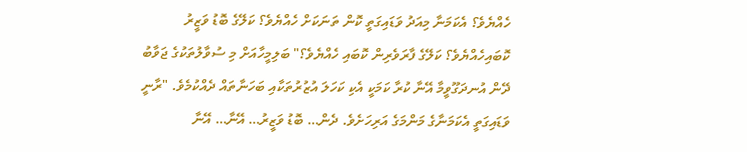ހެއްޔެވެ؟ އެކަމަނާ މިއަދު ވަޑައިގަތީ ކޮން ތަނަކަށް ހެއްޔެވެ؟ ކަލޭގެ ބޮޑު ވަޒީރު ކޮބައިހެއްޔެވެ؟ ކަލޭގެ ފާރަވެރިން ކޮބައި ހެއްޔެވެ؟" ބަލިމީހާއަށް މި ސުވާލުތަކުގެ ޖަވާބު ދޭން އުނދަގޫވީމާ އޭނާ ކުރާ ކަމަކީ އެކި ކަހަލަ އުޒުރުތަކާއި ބަހަނާތައް ދެއްކުމެވެ. "ރާނީ ވަޑައިގަތީ އެކަމަނާގެ މަންމަގެ އަރިހަށެވެ. ދެން… ބޮޑު ވަޒީރު… އޭނާ… އޭނާ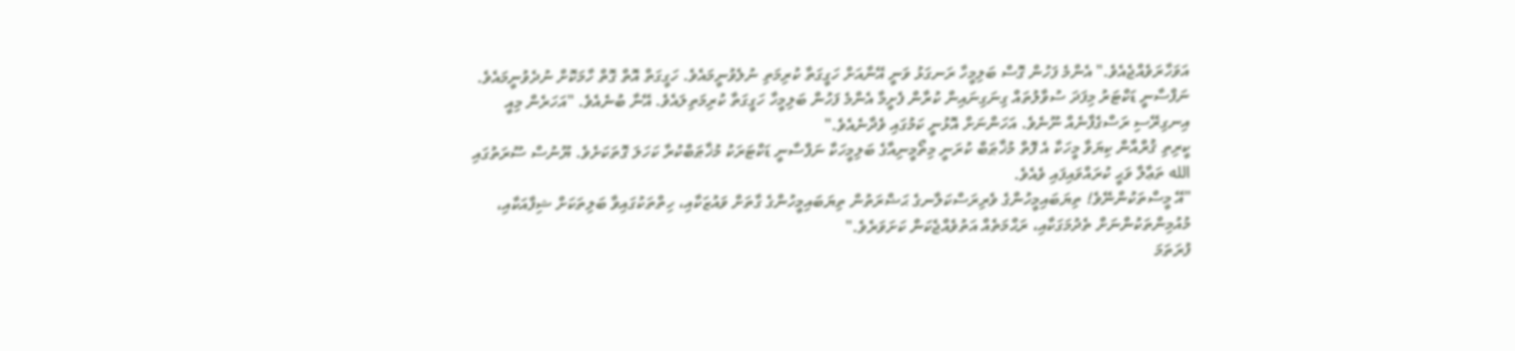އަވަހާރަވެއްޖެއެވެ." އެންމެ ފަހުން ގޮސް ބަލިމީހާ ރަނގަޅު ވަނީ އޭނާއަށް ހަގީގަތާ ކުރިމަތި ނުލެވުނީމައެވެ. ހަގީގަތް އޮތް ގޮތް ހާމަކޮށް ނުދެވުނީމައެވެ. ނަފްސާނީ ޑަކްޓަރު މިފަދަ ސުވާލުތައް ގިނަގިނައިން ކުރާން ފެށީމާ އެންމެ ފަހުން ބަލިމީހާ ހަގީގަތާ ކުރިމަތިލައެވެ. އޭނާ ބުނެއެވެ. "އަހަރެން މިއީ އިނގިރޭސި ރަސްގެފާނެއް ނޫނެވެ. އަހަންނަށް އޮޅުނީ ކަމުގައި ވެދާނެއެވެ."
ކީރިތި ޤުރްއާން ކިޔަވާ މީހަކާ އެ ފޮތް މުޚާޠަބް ކުރަނީ މިތޯމީނިއާގެ ބަލިމީހަކާ ނަފްސާނީ ޑަކްޓަރަކު މުޚާޠަބްކުރާ ކަހަލަ ގޮތަކަށެވެ. ޔޫނުސް ސޫރަތުގައި الله ތަޢާލާ ވަޙީ ކުރައްވައިފައި ވެއެވެ.
"އޭ މީސްތަކުންނޭވެ! ތިޔަބައިމީހުންގެ ވެރިރަސްކަލާނގެ ޙަޟްރަތުން ތިޔަބައިމީހުންގެ ގާތަށް ވައުޒަކާއި، ހިތްތަކުގައިވާ ބަލިތަކަށް ޝިފާއަކާއި، މުއުމިންތަކުންނަށް ތެދުމަގަކާއި، ރަޙްމަތެއް އަތުވެއްޖެކަން ކަށަވަރެވެ."
ފުރަތަމަ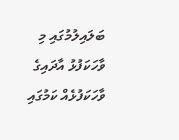ބަލައިލުމުގައި މި ވާހަކަފުޅު އާދައިގެ ވާހަކަފުޅެއް ކަމުގައި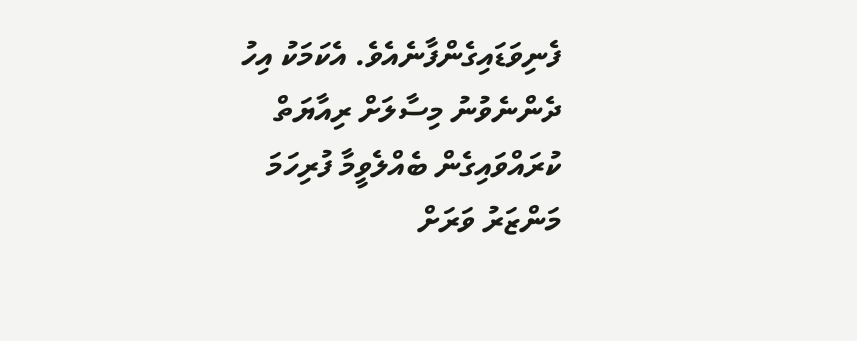ފެނިވަޑައިގެންފާނެއެވެ. އެކަމަކު އިހު ދެންނެވުނު މިސާލަށް ރިއާޔަތް ކުރައްވައިގެން ބެއްލެވީމާ ފުރިހަމަ މަންޒަރު ވަރަށް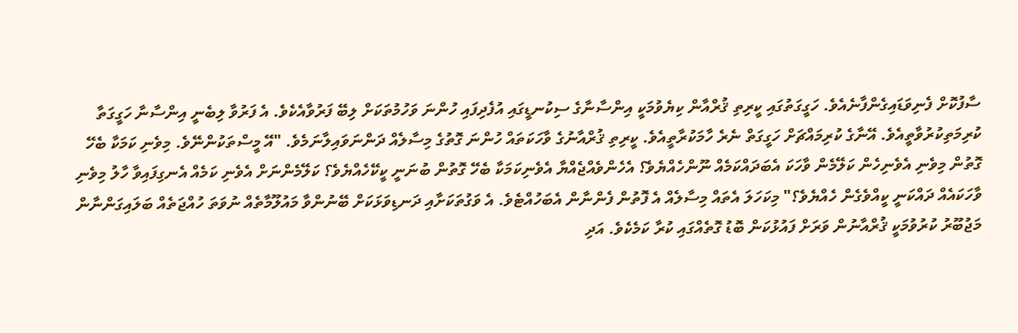ސާފުކޮށް ފެނިވަޑައިގެންފާނެއެވެ. ހަގީގަތުގައި ކީރިތި ޤުރްއާން ކިޔެވުމަކީ އިންސާނާގެ ސިކުނޑީގައި އުފެދިފައި ހުންނަ ވަހުމުތަކަށް ލިބޭ ފަރުވާއެކެވެ. އެ ފަރުވާ ލިބެނީ އިންސާނާ ހަގީގަތާ ކުރިމަތިކުރުވާތީއެވެ. އޭނާގެ ކުރިމައްޗަށް ހަގީގަތް ނެރެ ހާމަކުރާތީއެވެ. ކީރިތި ޤުރްއާނުގެ ވާހަކަތައް ހުންނަ ގޮތުގެ މިސާލެއް ދަންނަވައިލާނަމެވެ. "އޭ މީސްތަކުންނޭވެ. މިވެނި ކަމަކާ ބެހޭ ގޮތުން މިވެނި އެވެނިހެން ކަލޭމެން ވާހަކަ އެބަދައްކަމެއް ނޫންހެއްޔެވެ؟ އެހެންވެއްޖެއްޔާ އެވެނިކަމަކާ ބެހޭ ގޮތުން ބުނަނީ ކީކޭހެއްޔެވެ؟ ކަލޭމެންނަށް އެވެނި ކަމެއް އެނގިފައިވާ ހާލު މިވެނި ވާހަކައެއް ދައްކަނީ ކީއްވެގެން ހެއްޔެވެ؟" މިކަހަލަ އެތައް މިސާލެއް އެ ފޮތުން ފެންނާން އެބަހުއްޓެވެ. އެ ވަގުތަކަށާއި ދަނޑިވަޅަކަށް ބޭނުންވާ މައުލޫމާތެއް ނުވަތަ ހުއްޖަތެއް ބަލައިގަންނާން މަޖުބޫރު ކުރުވުމަކީ ޤުރްއާނުން ވަރަށް ފައުޅުކަން ބޮޑު ގޮތެއްގައި ކުރާ ކަމެކެވެ. އަދި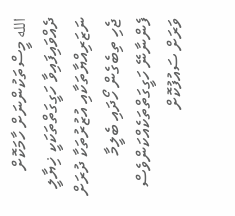الله މީސްތަކުންނަށް ހާމަކޮށް ދެއްވައިފައިވާ ހަގީގަތްތަކަކީ ޚިޔާލީ ނަޒަރިއްޔާތަކާއި އުޒުރުތަކާ ދުރަށް ޖެހި ތިބެގެން ހޯދައި ބެލީމާ ފެންނާނޭ ހަގީގަތްތަކެއްކަންވެސް ވަރަށް ސައުފުކޮށް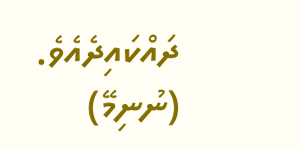ދައްކައިދެއެވެ.
(ނުނިމޭ)